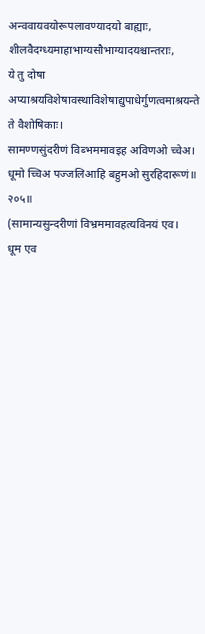अन्ववायवयोरूपलावण्यादयो बाह्याः,
शीलवैदग्ध्यमाहाभाग्यसौभाग्यादयश्चान्तराः,
ये तु दोषा अप्याश्रयविशेषावस्थाविशेषाद्युपाधेर्गुणत्वमाश्रयन्ते ते वैशोषिकाः।
सामण्णसुंदरीणं विब्भममावइह अविणओ च्चेअ।
धूमो च्चिअ पज्जलिआहि बहुमओ सुरहिदारूणं॥ २०५॥
(सामान्यसुन्दरीणां विभ्रममावहत्यविनयं एव।
धूम एव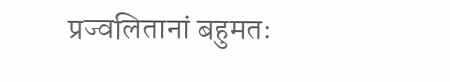प्रज्वलितानां बहुमतः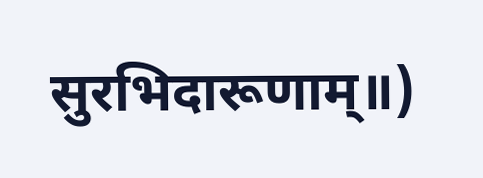सुरभिदारूणाम्॥)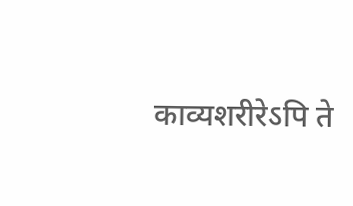काव्यशरीरेऽपि ते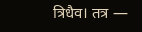त्रिधैव। तत्र —